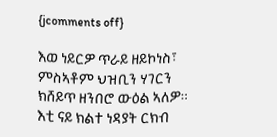{jcomments off}

እወ ነይርዎ ጥራይ ዘይኮነስ፣ ምስኣቶም ህዝቢን ሃገርን ክሸይጥ ዘንበሮ ውዕል ኣለዎ። እቲ ናይ ክልተ ነዳያት ርክብ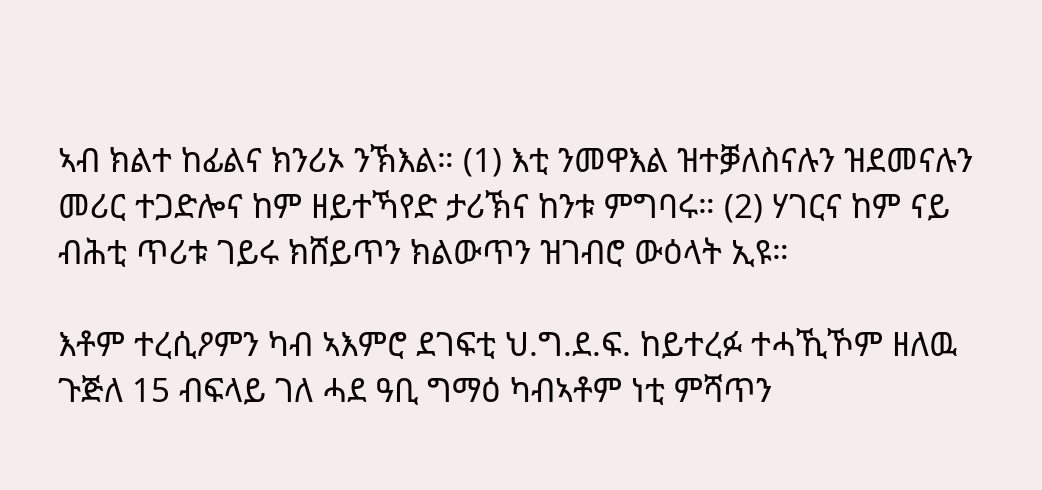ኣብ ክልተ ከፊልና ክንሪኦ ንኽእል። (1) እቲ ንመዋእል ዝተቓለስናሉን ዝደመናሉን መሪር ተጋድሎና ከም ዘይተኻየድ ታሪኽና ከንቱ ምግባሩ። (2) ሃገርና ከም ናይ ብሕቲ ጥሪቱ ገይሩ ክሸይጥን ክልውጥን ዝገብሮ ውዕላት ኢዩ።

እቶም ተረሲዖምን ካብ ኣእምሮ ደገፍቲ ህ.ግ.ደ.ፍ. ከይተረፉ ተሓኺኾም ዘለዉ ጉጅለ 15 ብፍላይ ገለ ሓደ ዓቢ ግማዕ ካብኣቶም ነቲ ምሻጥን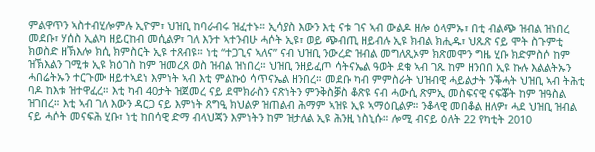ምልዋጥን ኣስተብሂሎምሉ ኢዮም፣ ህዝቢ ከባራብሩ ዝፈተኑ። ኢሳያስ እውን እቲ ናቱ ገና ኣብ ውልዶ ዘሎ ዕላምኡ፣ በቲ ብልጭ ዝብል ዝነበረ መደቡ፣ ሃሰስ ኢልካ ዘይርከብ መሲልዎ፣ ገለ እንተ ኣተንብሁ ሓሶት ኢዩ፣ ወይ ጭብጢ ዘይብሉ ኢዩ ክብል ክሒዱ፣ ህጹጽ ናይ ሞት ስጉምቲ ክወስድ ዘኽእሎ ክሲ ክምስርት ኢዩ ተጸብዩ። ነቲ “ተጋጊና ኣለና” ናብ ህዝቢ ንውረድ ዝብል መግለጺኦም ክጽመሞን ግዜ ሂቡ ክድምስሶ ከም ዝኽእልን ገሚቱ ኢዩ ክዕገስ ከም ዝመረጸ ወስ ዝብል ዝነበረ። ህዝቢ ንዘይፈጦ ሳትናኤል ዓወት ደቁ ኣብ ገጹ ከም ዘንበበ ኢዩ ኩሉ እልልትኡን ሓበሬትኡን ተርጉሙ ዘይተኣደነ እምነት ኣብ እቲ ምልኩዕ ሳጥናኤል ዘንበረ። መደቡ ካብ ምምስራት ህዝብዊ ሓይልታት ንቕሓት ህዝቢ ኣብ ትሕቲ ባዶ ከእቱ ዝተዋፈረ። እቲ ካብ 40ታት ዝጀመረ ናይ ደሞክራስን ናጽነትን ምንቅስቓስ ቆጽዩ ናብ ሓውሲ ጽምኢ መስፍናዊ ናፍቖት ከም ዝዓስል ዝገበረ። እቲ ኣብ ገለ እውን ዳርጋ ናይ እምነት ጸግዒ ክህልዎ ዝጠልብ ሕማም ኣዝዩ ኢዩ ኣማዕቢልዎ። ንቆላዊ መበቆል ዘለዎ፣ ሓደ ህዝቢ ዝብል ናይ ሓሶት መናፍሕ ሂቡ፣ ነቲ ከበሳዊ ድማ ብላህጃን እምነትን ከም ዝታለል ኢዩ ሕንዚ ነስኒሱ። ሎሚ ብናይ ዕለት 22 የካቲት 2010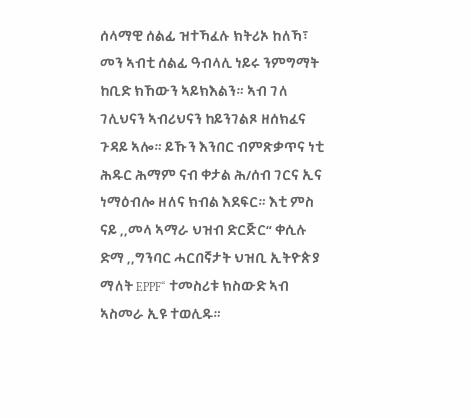ሰላማዊ ሰልፊ ዝተኻፈሉ ክትሪኦ ከለኻ፣ መን ኣብቲ ሰልፊ ዓብላሊ ነይሩ ንምግማት ከቢድ ክኸውን ኣይክእልን። ኣብ ገለ ገሊህናን ኣብሪህናን ከይንገልጾ ዘሰክፈና ጉዳይ ኣሎ። ይኹን እንበር ብምጽቃጥና ነቲ ሕዱር ሕማም ናብ ቀታል ሕ/ሰብ ገርና ኢና ነማዕብሎ ዘለና ክብል እደፍር። እቲ ምስ ናይ ,,መላ ኣማራ ህዝብ ድርጅር“ ቀሲሉ ድማ ,,ግንባር ሓርበኛታት ህዝቢ ኢትዮጵያ ማለት EPPF“ ተመስሪቱ ክስውድ ኣብ ኣስመራ ኢዩ ተወሊዱ።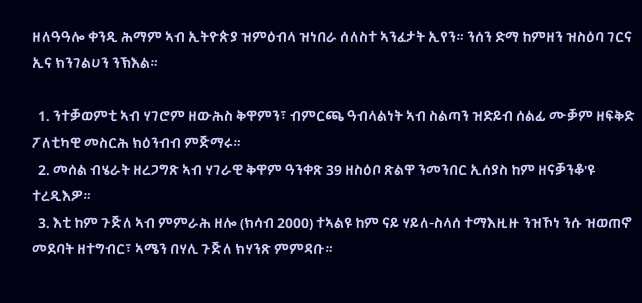ዘለዓዓሎ ቀንዲ ሕማም ኣብ ኢትዮጵያ ዝምዕብላ ዝነበራ ሰለስተ ኣንፈታት ኢየን። ንሰን ድማ ከምዘን ዝስዕባ ገርና ኢና ክንገልሀን ንኽእል።

  1. ንተቓወምቲ ኣብ ሃገሮም ዘውሕስ ቅዋምን፣ ብምርጫ ዓብላልነት ኣብ ስልጣን ዝድይብ ሰልፊ ሙቓም ዘፍቅድ ፖለቲካዊ መስርሕ ክዕንብብ ምጅማሩ።
  2. መሰል ብሄራት ዘረጋግጽ ኣብ ሃገራዊ ቅዋም ዓንቀጽ 39 ዘስዕቦ ጽልዋ ንመንበር ኢሰያስ ከም ዘናቓንቆ'ዩ ተረዲእዎ።
  3. እቲ ከም ጉጅለ ኣብ ምምራሕ ዘሎ (ክሳብ 2000) ተኣልዩ ከም ናይ ሃይለ-ስላሰ ተማእዚዙ ንዝኾነ ንሱ ዝወጠኖ መደባት ዘተግብር፣ ኣሜን በሃሊ ጉጅለ ክሃንጽ ምምዳቡ።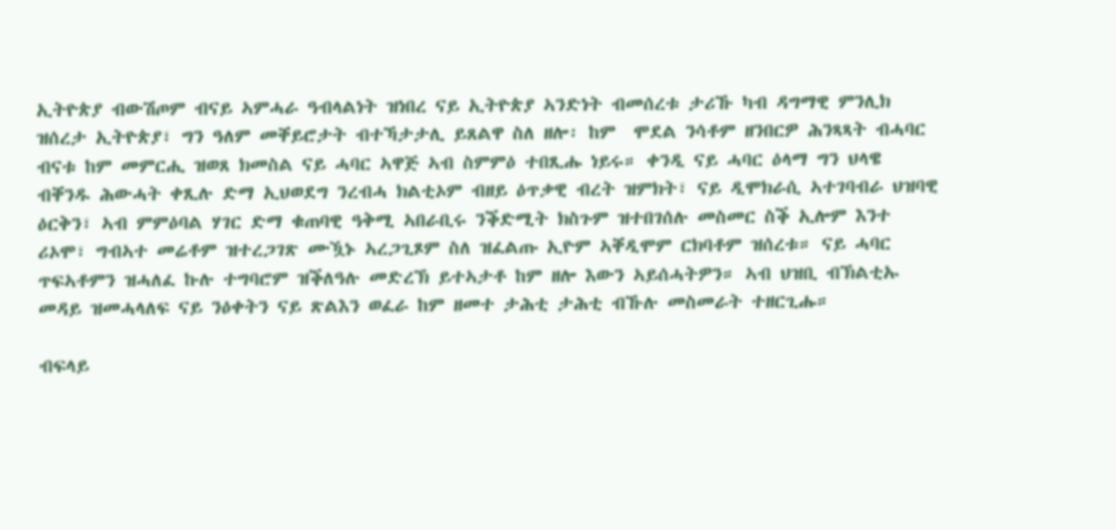ኢትዮጵያ ብውሽጦም ብናይ ኣምሓራ ዓብላልነት ዝነበረ ናይ ኢትዮጵያ ኣንድነት ብመሰረቱ ታሪኹ ካብ ዳግማዊ ምንሊክ ዝሰረታ ኢትዮጵያ፣ ግን ዓለም መቐይሮታት ብተኻታታሊ ይጸልዋ ስለ ዘሎ፡ ከም  ሞደል ንሳቶም ዘንበርዎ ሕንጻጻት ብሓባር ብናቱ ከም መምርሒ ዝወጸ ክመስል ናይ ሓባር ኣዋጅ ኣብ ስምምዕ ተበጺሑ ነይሩ። ቀንዲ ናይ ሓባር ዕላማ ግን ህላዌ ብቐንዱ ሕውሓት ቀጺሉ ድማ ኢህወደግ ንረብሓ ክልቲኦም ብዘይ ዕጥቃዊ ብረት ዝምክት፣ ናይ ዲሞክራሲ ኣተገባብራ ህዝባዊ ዕርቅን፣ ኣብ ምምዕባል ሃገር ድማ ቁጠባዊ ዓቅሚ ኣበራቢሩ ንቕድሚት ክስጉም ዝተበገሰሉ መስመር ስቕ ኢሎም እንተ ሪኦሞ፣ ግብኣተ መሬቶም ዝተረጋገጽ ሙዃኑ ኣረጋጊጾም ስለ ዝፈልጡ ኢዮም ኣቐዲሞም ርክባቶም ዝሰረቱ። ናይ ሓባር ጥፍኣቶምን ዝሓለፈ ኩሉ ተግባሮም ዝቕለዓሉ መድረኽ ይተኣታቶ ከም ዘሎ እውን ኣይሰሓትዎን። ኣብ ህዝቢ ብኽልቲኡ መዳይ ዝመሓላለፍ ናይ ንዕቀትን ናይ ጽልእን ወፈራ ከም ዘመተ ታሕቲ ታሕቲ ብኹሉ መስመራት ተዘርጊሑ።

ብፍላይ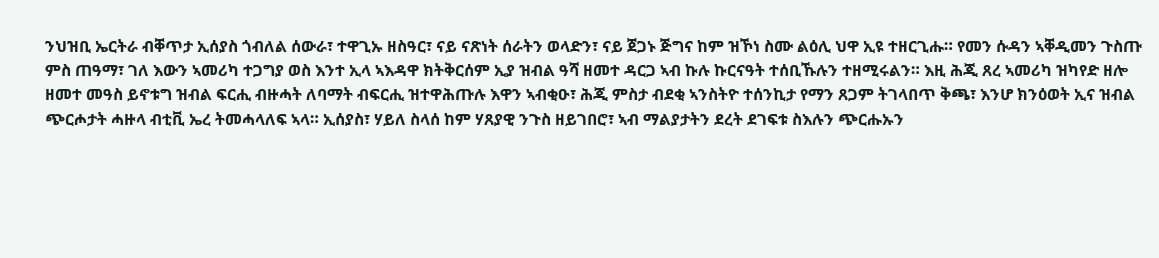ንህዝቢ ኤርትራ ብቐጥታ ኢሰያስ ጎብለል ሰውራ፣ ተዋጊኡ ዘስዓር፣ ናይ ናጽነት ሰራትን ወላድን፣ ናይ ጀጋኑ ጅግና ከም ዝኾነ ስሙ ልዕሊ ህዋ ኢዩ ተዘርጊሑ። የመን ሱዳን ኣቐዲመን ጉስጡ ምስ ጠዓማ፣ ገለ እውን ኣመሪካ ተጋግያ ወስ እንተ ኢላ ኣእዳዋ ክትቅርሰም ኢያ ዝብል ዓሻ ዘመተ ዳርጋ ኣብ ኩሉ ኩርናዓት ተሰቢኹሉን ተዘሚሩልን። እዚ ሕጂ ጸረ ኣመሪካ ዝካየድ ዘሎ ዘመተ መዓስ ይኖቱግ ዝብል ፍርሒ ብዙሓት ለባማት ብፍርሒ ዝተዋሕጡሉ እዋን ኣብቂዑ፣ ሕጂ ምስታ ብደቂ ኣንስትዮ ተሰንኪታ የማን ጸጋም ትገላበጥ ቅጫ፣ እንሆ ክንዕወት ኢና ዝብል ጭርሖታት ሓዙላ ብቲቪ ኤረ ትመሓላለፍ ኣላ። ኢሰያስ፣ ሃይለ ስላሰ ከም ሃጸያዊ ንጉስ ዘይገበሮ፣ ኣብ ማልያታትን ደረት ደገፍቱ ስእሉን ጭርሑኡን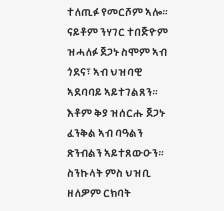ተለጢፉ የመርሾም ኣሎ። ናይቶም ንሃገር ተበጅዮም ዝሓለፉ ጀጋኑ ስሞም ኣብ ጎደና፣ ኣብ ህዝባዊ ኣደባባይ ኣይተገልጸን። እቶም ቅያ ዝሰርሑ ጀጋኑ ፈንቅል ኣብ ባዓልን ጽንብልን ኣይተጸውዑን። ስንኩላት ምስ ህዝቢ ዘለዎም ርክባት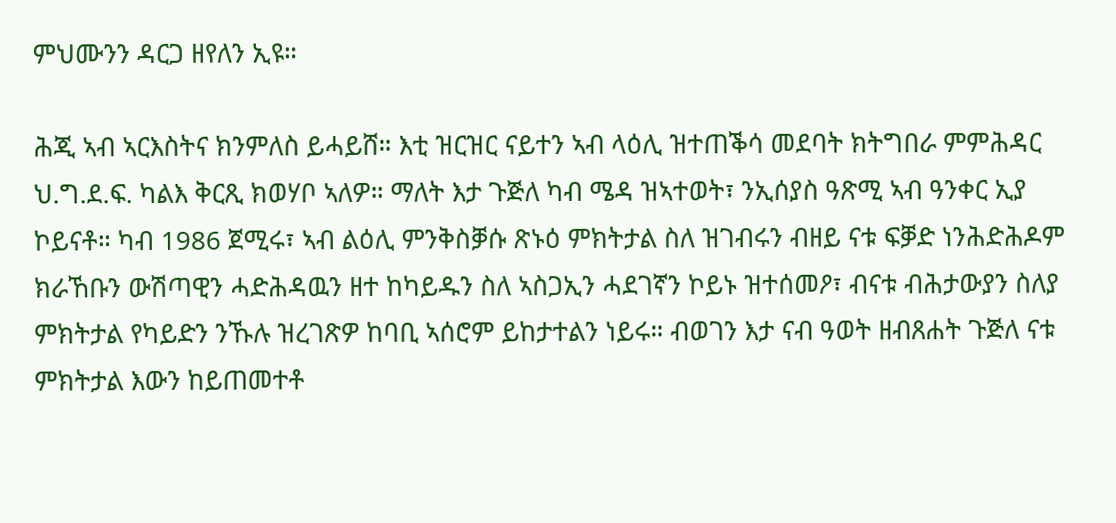ምህሙንን ዳርጋ ዘየለን ኢዩ።

ሕጂ ኣብ ኣርእስትና ክንምለስ ይሓይሸ። እቲ ዝርዝር ናይተን ኣብ ላዕሊ ዝተጠቕሳ መደባት ክትግበራ ምምሕዳር ህ.ግ.ደ.ፍ. ካልእ ቅርጺ ክወሃቦ ኣለዎ። ማለት እታ ጉጅለ ካብ ሜዳ ዝኣተወት፣ ንኢሰያስ ዓጽሚ ኣብ ዓንቀር ኢያ ኮይናቶ። ካብ 1986 ጀሚሩ፣ ኣብ ልዕሊ ምንቅስቓሱ ጽኑዕ ምክትታል ስለ ዝገብሩን ብዘይ ናቱ ፍቓድ ነንሕድሕዶም ክራኸቡን ውሽጣዊን ሓድሕዳዉን ዘተ ከካይዱን ስለ ኣስጋኢን ሓደገኛን ኮይኑ ዝተሰመዖ፣ ብናቱ ብሕታውያን ስለያ ምክትታል የካይድን ንኹሉ ዝረገጽዎ ከባቢ ኣሰሮም ይከታተልን ነይሩ። ብወገን እታ ናብ ዓወት ዘብጸሐት ጉጅለ ናቱ ምክትታል እውን ከይጠመተቶ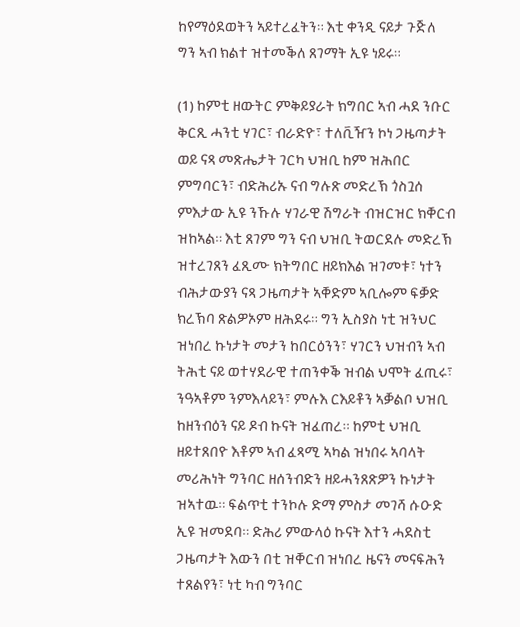ከየማዕደወትን ኣይተረፈትን። እቲ ቀንዲ ናይታ ጉጅለ ግን ኣብ ክልተ ዝተመቕለ ጸገማት ኢዩ ነይሩ።

(1) ከምቲ ዘውትር ምቅይያራት ክግበር ኣብ ሓደ ንቡር ቅርጺ ሓንቲ ሃገር፣ ብራድዮ፣ ተለቪዥን ኮነ ጋዜጣታት ወይ ናጻ መጽሔታት ገርካ ህዝቢ ከም ዝሕበር ምግባርን፣ ብድሕሪኡ ናብ ግሉጽ መድረኽ ጎስጓሰ ምእታው ኢዩ ንኹሉ ሃገራዊ ሽግራት ብዝርዝር ክቐርብ ዝከኣል። እቲ ጸገም ግን ናብ ህዝቢ ትወርደሉ መድረኽ ዝተረገጸን ፈጺሙ ክትግበር ዘይክእል ዝገመቱ፣ ነተን ብሕታውያን ናጻ ጋዜጣታት ኣቐድም ኣቢሎም ፍቓድ ክረኽባ ጽልዎኦም ዘሕደሩ። ግን ኢስያስ ነቲ ዝንህር ዝነበረ ኩነታት መታን ከበርዕንን፣ ሃገርን ህዝብን ኣብ ትሕቲ ናይ ወተሃደራዊ ተጠንቀቕ ዝብል ህሞት ፈጢሩ፣ ንዓኣቶም ንምእላይን፣ ምሉእ ርእይቶን ኣቓልቦ ህዝቢ ከዘንብዕን ናይ ዶብ ኩናት ዝፈጠረ። ከምቲ ህዝቢ ዘይተጸበዮ እቶም ኣብ ፈጻሚ ኣካል ዝነበሩ ኣባላት መሪሕነት ግንባር ዘሰንብድን ዘይሓንጸጽዎን ኩነታት ዝኣተዉ። ፍልጥቲ ተንኮሉ ድማ ምስታ መገሻ ሱዑድ ኢዩ ዝመደባ። ድሕሪ ምውላዕ ኩናት እተን ሓደስቲ ጋዜጣታት እውን በቲ ዝቐርብ ዝነበረ ዜናን መናፍሕን ተጸልየን፣ ነቲ ካብ ግንባር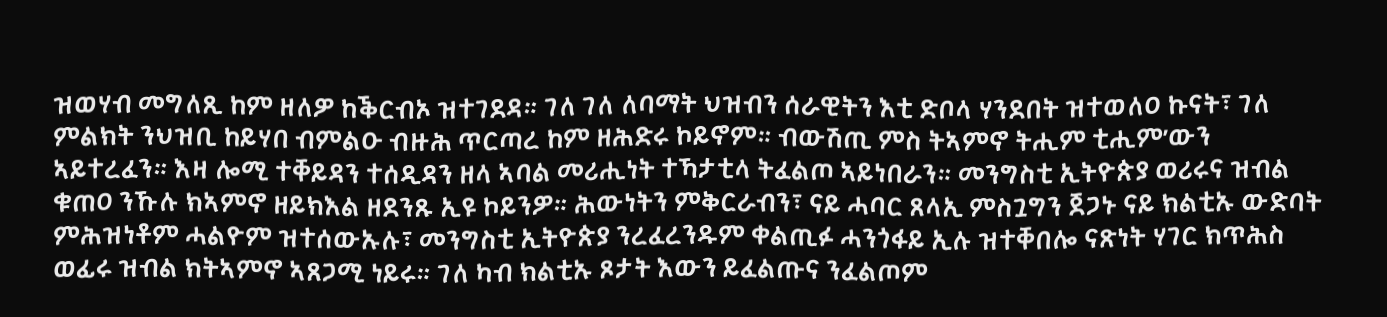ዝወሃብ መግለጺ ከም ዘለዎ ከቕርብኦ ዝተገደዳ። ገለ ገለ ለባማት ህዝብን ሰራዊትን እቲ ድቦላ ሃንደበት ዝተወለዐ ኩናት፣ ገለ ምልክት ንህዝቢ ከይሃበ ብምልዑ ብዙሕ ጥርጣረ ከም ዘሕድሩ ኮይኖም። ብውሽጢ ምስ ትኣምኖ ትሒም ቲሒም’ውን ኣይተረፈን። እዛ ሎሚ ተቐይዳን ተሰዲዳን ዘላ ኣባል መሪሒነት ተኻታቲላ ትፈልጦ ኣይነበራን። መንግስቲ ኢትዮጵያ ወሪሩና ዝብል ቁጠዐ ንኹሉ ክኣምኖ ዘይክእል ዘደንጹ ኢዩ ኮይንዎ። ሕውነትን ምቅርራብን፣ ናይ ሓባር ጸላኢ ምስጓግን ጀጋኑ ናይ ክልቲኡ ውድባት ምሕዝነቶም ሓልዮም ዝተሰውኡሉ፣ መንግስቲ ኢትዮጵያ ንረፈረንዱም ቀልጢፉ ሓንጎፋይ ኢሉ ዝተቐበሎ ናጽነት ሃገር ክጥሕስ ወፊሩ ዝብል ክትኣምኖ ኣጸጋሚ ነይሩ። ገለ ካብ ክልቲኡ ጾታት እውን ይፈልጡና ንፈልጦም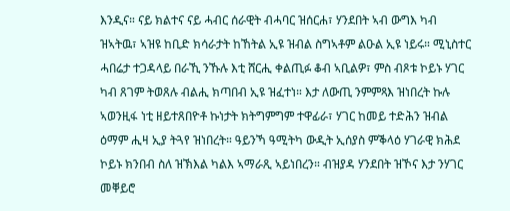እንዲና። ናይ ክልተና ናይ ሓብር ሰራዊት ብሓባር ዝሰርሐ፣ ሃንደበት ኣብ ውግእ ካብ ዝኣትዉ፣ ኣዝዩ ከቢድ ክሳራታት ከኸትል ኢዩ ዝብል ስግኣቶም ልዑል ኢዩ ነይሩ። ሚኒስተር ሓበሬታ ተጋዳላይ በራኺ ንኹሉ እቲ ሸርሒ ቀልጢፉ ቆብ ኣቢልዎ፣ ምስ ብጾቱ ኮይኑ ሃገር ካብ ጸገም ትወጸሉ ብልሒ ክጣበብ ኢዩ ዝፈተነ። እታ ለውጢ ንምምጻእ ዝነበረት ኩሉ ኣወንዚፋ ነቲ ዘይተጸበዮቶ ኩነታት ክትግምግም ተዋፊራ፣ ሃገር ከመይ ተድሕን ዝብል ዕማም ሒዛ ኢያ ትጓየ ዝነበረት። ዓይንኻ ዓሚትካ ውዲት ኢሰያስ ምቕላዕ ሃገራዊ ክሕደ ኮይኑ ክንበብ ስለ ዝኽእል ካልእ ኣማራጺ ኣይነበረን። ብዝያዳ ሃንደበት ዝኾና እታ ንሃገር መቐይሮ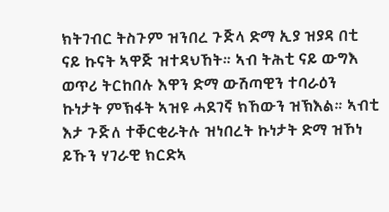ክትገብር ትስጉም ዝንበረ ጉጅላ ድማ ኢያ ዝያዳ በቲ ናይ ኩናት ኣዋጅ ዝተዳህኸት። ኣብ ትሕቲ ናይ ውግእ ወጥሪ ትርከበሉ እዋን ድማ ውሽጣዊን ተባራዕን ኩነታት ምኽፋት ኣዝዩ ሓደገኛ ክኸውን ዝኽእል። ኣብቲ እታ ጉጅለ ተቐርቂራትሉ ዝነበረት ኩነታት ድማ ዝኾነ ይኹን ሃገራዊ ክርድኣ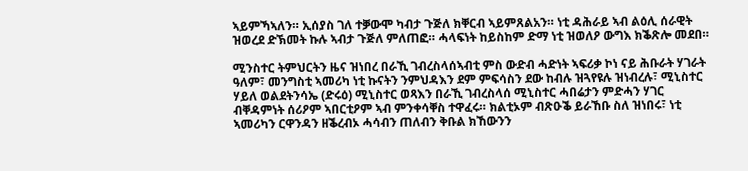ኣይምኻኣለን። ኢሰያስ ገለ ተቓውሞ ካብታ ጉጅለ ክቐርብ ኣይምጸልአን። ነቲ ዳሕራይ ኣብ ልዕሊ ሰራዊት ዝወረደ ድኽመት ኩሉ ኣብታ ጉጅለ ምለጠፎ። ሓላፍነት ከይስከም ድማ ነቲ ዝወለዖ ውግእ ክቕጽሎ መደበ።

ሚንስተር ትምህርትን ዜና ዝነበረ በራኺ ገብረስላሰኣብቲ ምስ ውድብ ሓድነት ኣፍሪቃ ኮነ ናይ ሕቡራት ሃገራት ዓለም፣ መንግስቲ ኣመሪካ ነቲ ኩናትን ንምህዳእን ደም ምፍሳስን ደው ከብሉ ዝጓየዩሉ ዝነብረሉ፣ ሚኒስተር ሃይለ ወልደትንሳኤ (ድሩዕ) ሚኒስተር ወጻእን በራኺ ገብረስላሰ ሚኒስተር ሓበሬታን ምድሓን ሃገር ብቐዳምነት ሰሪዖም ኣበርቲዖም ኣብ ምንቀሳቐስ ተዋፈሩ። ክልቲኦም ብጽዑቕ ይራኸቡ ስለ ዝነበሩ፣ ነቲ ኣመሪካን ርዋንዳን ዘቕረብኦ ሓሳብን ጠለብን ቅቡል ክኸውንን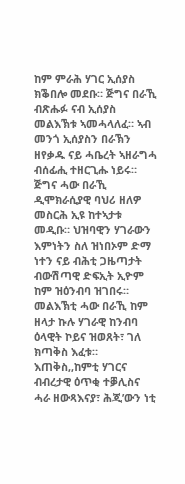ከም ምራሕ ሃገር ኢሰያስ ክቕበሎ መደቡ። ጅግና በራኺ ብጽሑፉ ናብ ኢሰያስ መልእኽቱ ኣመሓላለፈ። ኣብ መንጎ ኢሰያስን በራኽን ዘየቃዱ ናይ ሓቤረት ኣዘራግሓ ብሰፊሒ ተዘርጊሑ ነይሩ። ጅግና ሓው በራኺ ዲሞክራሲያዊ ባህሪ ዘለዎ መስርሕ ኢዩ ከተኣታቱ መዲቡ። ህዝባዊን ሃገራውን እምነትን ስለ ዝነበኦም ድማ ነተን ናይ ብሕቲ ጋዜጣታት ብውሽጣዊ ድፍኢት ኢዮም ከም ዝዕንብባ ዝገበሩ። መልእኽቲ ሓው በራኺ ከም ዘላታ ኩሉ ሃገራዊ ከንብባ ዕላዊት ኮይና ዝወጸት፣ ገለ ክጣቅስ እፈቱ። እጠቅስ,,ከምቲ ሃገርና ብብረታዊ ዕጥቂ ተቓሊስና ሓራ ዘውጻእናያ፣ ሕጂ’ውን ነቲ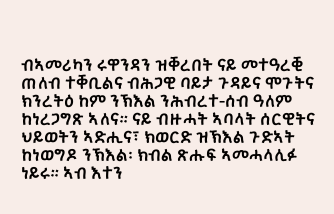ብኣመሪካን ሩዋንዳን ዝቐረበት ናይ መተዓረቒ ጠለብ ተቐቢልና ብሕጋዊ ባይታ ጉዳይና ሞጉትና ክንረትዕ ከም ንኽእል ንሕብረተ-ሰብ ዓለም ከነረጋግጽ ኣለና። ናይ ብዙሓት ኣባላት ሰርዊትና ህይወትን ኣድሒና፣ ክወርድ ዝኽእል ጉድኣት ከነወግዶ ንኽእል፡ ክብል ጽሑፍ ኣመሓላሊፉ ነይሩ። ኣብ እተን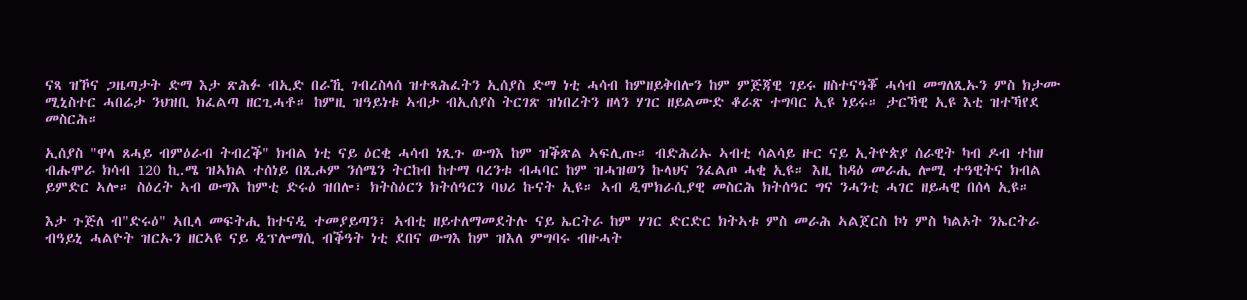ናጻ ዝኾና ጋዜጣታት ድማ እታ ጽሕፉ ብኢድ በራኺ ገብረስላሰ ዝተጻሕፈትን ኢሰያስ ድማ ነቲ ሓሳብ ከምዘይቅበሎን ከም ምጅጃዊ ገይሩ ዘስተናዓቖ ሓሳብ መግለጺኡን ምስ ክታሙ ሚኒስተር ሓበሬታ ንህዝቢ ክፈልጣ ዘርጊሓቶ። ከምዚ ዝዓይነቱ ኣብታ ብኢሰያስ ትርገጽ ዝነበረትን ዘላን ሃገር ዘይልሙድ ቆራጽ ተግባር ኢዩ ነይሩ። ታርኻዊ ኢዩ እቲ ዝተኻየደ መስርሕ።

ኢሰያስ "ዋላ ጸሓይ ብምዕራብ ትብረቕ" ክብል ነቲ ናይ ዕርቂ ሓሳብ ነጺጉ ውግእ ከም ዝቕጽል ኣፍሊጡ። ብድሕሪኡ ኣብቲ ሳልሳይ ዙር ናይ ኢትዮጵያ ሰራዊት ካብ ዶብ ተከዘ ብሑሞራ ክሳብ 120 ኪ.ሜ ዝኣክል ተሰነይ በጺሖም ንሰሜን ትርከብ ከተማ ባረንቱ ብሓባር ከም ዝሓዝወን ኩላህና ንፈልጦ ሓቂ ኢዩ። እዚ ከዳዕ መራሒ ሎሚ ተዓዊትና ክብል ይምድር ኣሎ። ስዕረት ኣብ ውግእ ከምቲ ድሩዕ ዝበሎ፣ ክትስዕርን ክትሰዓርን ባህሪ ኩናት ኢዩ። ኣብ ዲሞክራሲያዊ መስርሕ ክትሰዓር ግና ንሓንቲ ሓገር ዘይሓዊ በሰላ ኢዩ።

እታ ጉጅለ ብ"ድሩዕ" ኣቢላ መፍትሒ ከተናዲ ተመያይጣን፣ ኣብቲ ዘይተለማመደትሉ ናይ ኤርትራ ከም ሃገር ድርድር ክትኣቱ ምስ መራሕ ኣልጀርስ ኮነ ምስ ካልኦት ንኤርትራ ብዓይኒ ሓልዮት ዝርኡን ዘርኣዩ ናይ ዲፕሎማሲ ብቕዓት ነቲ ደበና ውግእ ከም ዝእለ ምግባሩ ብዙሓት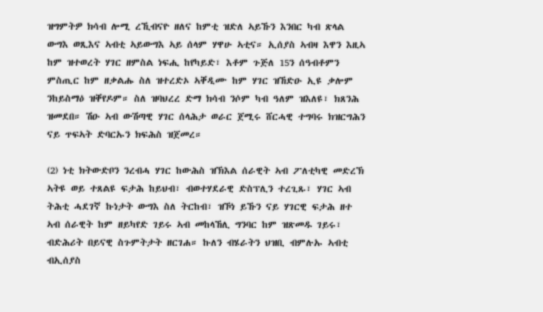ዝግምትዎ ክሳብ ሎሚ ረኺብናዮ ዘለና ከምቲ ዝድለ ኣይኹን እንበር ካብ ጽላል ውግእ ወጺእና ኣብቲ ኣይውግእ ኣይ ሰላም ሃዋሁ ኣቲና። ኢሰያስ ኣብዛ እዋን እዚኣ ከም ዝተወረት ሃገር ዘምስል ነፍሒ ከየካይድ፣ እቶም ጉጅለ 15ን ሰዓብቶምን ምስጢር ከም ዘቃልሑ ስለ ዝተረድኦ ኣቐዲሙ ከም ሃገር ዝኸድዑ ኢዩ ቃሎም ንከይስማዕ ዝቐየዶም። ስለ ዝባህረረ ድማ ክሳብ ንሶም ካብ ዓለም ዝእለዩ፣ ክጸንሕ ዝመደበ። ሽዑ ኣብ ውሽጣዊ ሃገር ሰላሕታ ወራር ጀሚሩ ሸርሓዊ ተግባሩ ክዝርግሕን ናይ ጥፍኣት ድባርኡን ክፍሕስ ዝጀመረ።

(2) ነቲ ክትውድቦን ንረብሓ ሃገር ከውሕስ ዝኽእል ሰራዊት ኣብ ፖለቲካዊ መድረኽ ኣትዩ ወይ ተጸልዩ ፍታሕ ከይህብ፣ ብወተሃደራዊ ድስፕሊን ተረጊጹ፣ ሃገር ኣብ ትሕቲ ሓደገኛ ኩነታት ውግእ ስለ ትርከብ፣ ዝኾነ ይኹን ናይ ሃገርዊ ፍታሕ ዘተ ኣብ ሰራዊት ከም ዘይካየድ ገይሩ ኣብ መከላኸሊ ግንባር ከም ዝጽመዱ ገይሩ፣ ብድሕሪት በይናዊ ስጉምትታት ዘርገሐ። ኩለን ብሄራትን ህዝቢ ብምሉኡ ኣብቲ ብኢሰያስ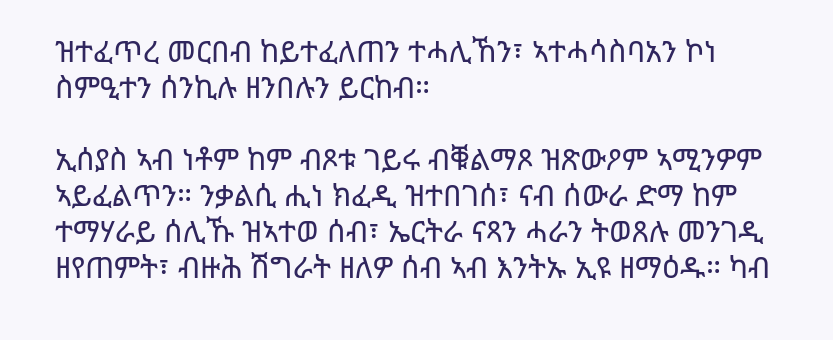ዝተፈጥረ መርበብ ከይተፈለጠን ተሓሊኸን፣ ኣተሓሳስባአን ኮነ ስምዒተን ሰንኪሉ ዘንበሉን ይርከብ።

ኢሰያስ ኣብ ነቶም ከም ብጾቱ ገይሩ ብቑልማጾ ዝጽውዖም ኣሚንዎም ኣይፈልጥን። ንቃልሲ ሒነ ክፈዲ ዝተበገሰ፣ ናብ ሰውራ ድማ ከም ተማሃራይ ሰሊኹ ዝኣተወ ሰብ፣ ኤርትራ ናጻን ሓራን ትወጸሉ መንገዲ ዘየጠምት፣ ብዙሕ ሽግራት ዘለዎ ሰብ ኣብ እንትኡ ኢዩ ዘማዕዱ። ካብ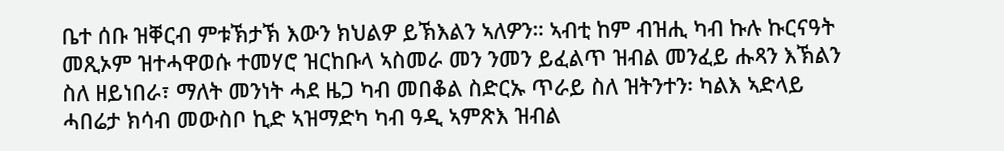ቤተ ሰቡ ዝቐርብ ምቱኽታኽ እውን ክህልዎ ይኽእልን ኣለዎን። ኣብቲ ከም ብዝሒ ካብ ኩሉ ኩርናዓት መጺኦም ዝተሓዋወሱ ተመሃሮ ዝርከቡላ ኣስመራ መን ንመን ይፈልጥ ዝብል መንፈይ ሑጻን እኽልን ስለ ዘይነበራ፣ ማለት መንነት ሓደ ዜጋ ካብ መበቆል ስድርኡ ጥራይ ስለ ዝትንተን፡ ካልእ ኣድላይ ሓበሬታ ክሳብ መውስቦ ኪድ ኣዝማድካ ካብ ዓዲ ኣምጽእ ዝብል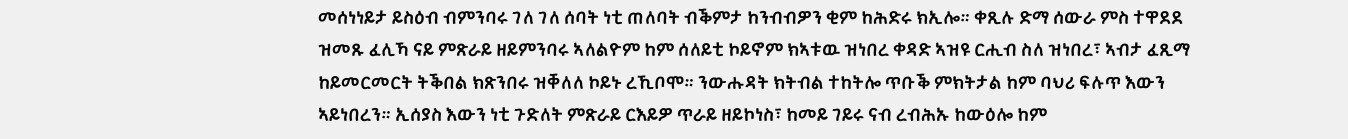መሰነነይታ ይስዕብ ብምንባሩ ገለ ገለ ሰባት ነቲ ጠለባት ብቕምታ ከንብብዎን ቂም ከሕድሩ ክኢሎ። ቀጺሉ ድማ ሰውራ ምስ ተዋደደ ዝመጹ ፈሊኻ ናይ ምጽራይ ዘይምንባሩ ኣለልዮም ከም ሰለይቲ ኮይኖም ክኣቱዉ ዝነበረ ቀዳድ ኣዝዩ ርሒብ ስለ ዝነበረ፣ ኣብታ ፈጺማ ከይመርመርት ትቕበል ክጽንበሩ ዝቐለለ ኮይኑ ረኺቦሞ። ንውሑዳት ክትብል ተከትሎ ጥቡቕ ምክትታል ከም ባህሪ ፍሉጥ እውን ኣይነበረን። ኢሰያስ እውን ነቲ ጉድለት ምጽራይ ርእይዎ ጥራይ ዘይኮነስ፣ ከመይ ገይሩ ናብ ረብሕኡ ከውዕሎ ከም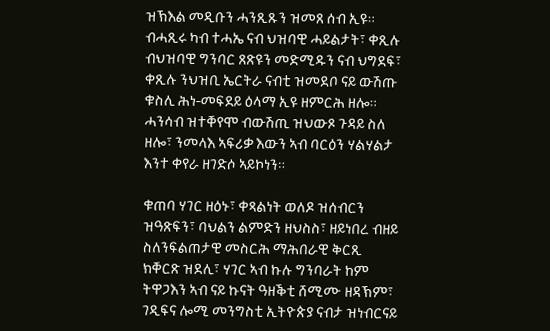ዝኽእል መዲቡን ሓንጺጹን ዝመጸ ሰብ ኢዩ። ብሓጺሩ ካብ ተሓኤ ናብ ህዝባዊ ሓይልታት፣ ቀጺሉ ብህዝባዊ ግንባር ጸጽዩን መድሚዱን ናብ ህግደፍ፣ ቀጺሉ ንህዝቢ ኤርትራ ናብቲ ዝመደቦ ናይ ውሽጡ ቁስሊ ሕነ-መፍደይ ዕላማ ኢዩ ዘምርሕ ዘሎ። ሓንሳብ ዝተቐየሞ ብውሽጢ ዝህውጾ ጉዳይ ስለ ዘሎ፣ ንመላእ ኣፍሪቃ እውን ኣብ ባርዕን ሃልሃልታ እንተ ቀየራ ዘገድሶ ኣይኮነን።

ቁጠባ ሃገር ዘዕኑ፣ ቀጻልነት ወለዶ ዝሰብርን ዝዓጽፍን፣ ባህልን ልምድን ዘህስስ፣ ዘይነበረ ብዘይ ስለንፍልጠታዊ መስርሕ ማሕበራዊ ቅርጺ ክቐርጽ ዝደሊ፣ ሃገር ኣብ ኩሉ ግንባራት ከም ትዋጋእን ኣብ ናይ ኩናት ዓዘቕቲ ሸሚሙ ዘዳኽም፣ ገዲፍና ሎሚ መንግስቲ ኢትዮጵያ ናብታ ዝነብርናይ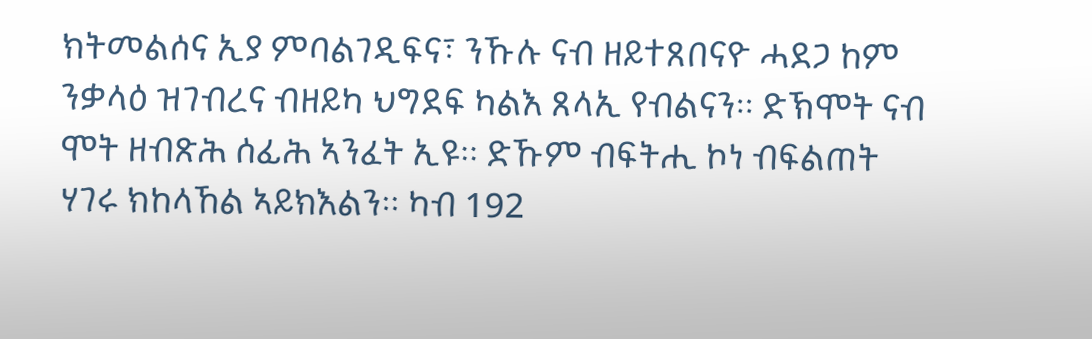ክትመልሰና ኢያ ምባልገዲፍና፣ ንኹሉ ናብ ዘይተጸበናዮ ሓደጋ ከም ንቃላዕ ዝገብረና ብዘይካ ህግደፍ ካልእ ጸላኢ የብልናን። ድኽሞት ናብ ሞት ዘብጽሕ ሰፊሕ ኣንፈት ኢዩ። ድኹም ብፍትሒ ኮነ ብፍልጠት ሃገሩ ክከላኸል ኣይክእልን። ካብ 192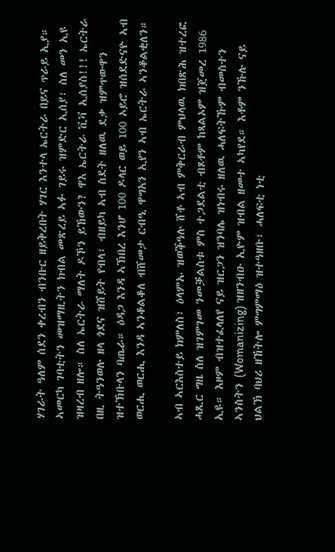ሃገራት ዓለም ሰደን ቀረብን ብንቡር ዘይቅረበት ሃገር እንተላ ኤርትራ በይና ጥራይ ኢያ። ኣመርካ ገባቲትን መዝማዚትን ክብል መጽረይ ኣፉ ገይሩ ዝምድር ኢሰያ፣ ስለ መን ኢዩ ዝዛረብ ዘሎ። ስለ ኤርትራ ማለት ዶኾን ይኸውን? ዋእ ኤርትራ ቪቫ ኢሰያስ!!! ኤርትራ በዚ ትዓንወሉ ዘላ ጎደና ዝሸይት የብላ፣ ብዘይካ ኣብ ስደት ዘለዉ ደቃ ዝምጥውዋን ዝተኽቡላን ባጤራ። ዕዳጋ እንዳ ኣኽበረ እንሆ 100 ዶላር ወይ 100 ኦይሮ ዝሰደድናዮ ኣብ ወርሒ ወርሒ እንዳ ኣንቆልቆለ ብሸመታ ርብዒ ዋግአን ኢየን ኣብ ኤርትራ ኣንቆልቂለን።

ኣብ ኣርእስተይ ክምለስ፣ ዕላምኡ ዝወቕዓሉ ሸቶ ኣብ ምቅርራብ ምህላዉ ክበጽሕ ዝተረፎ ሓጺር ግዜ ስለ ዝገምገመ ንመቓልስቱ ምስ ተጋደልቲ ብጾቶም ከጻልኦም ዝጀመረ 1986 ኢዩ። እዞም ብዝተፈላለየ ናይ ዝርጋን ዝንባሌ ዝነብሩ ዘለዉ ሓለፍትኹም ብመስተን ኣንስትን (Womanizing) ዝዘንብዑ ኢዮም ዝብል ዘመተ ኣካየደ። እቶም ንኹሉ ናይ ህልኽ ባህሪ ዘኸትሎ ምግምማዕ ዝተዓዘቡ፣ ሓለፍቲ ነቲ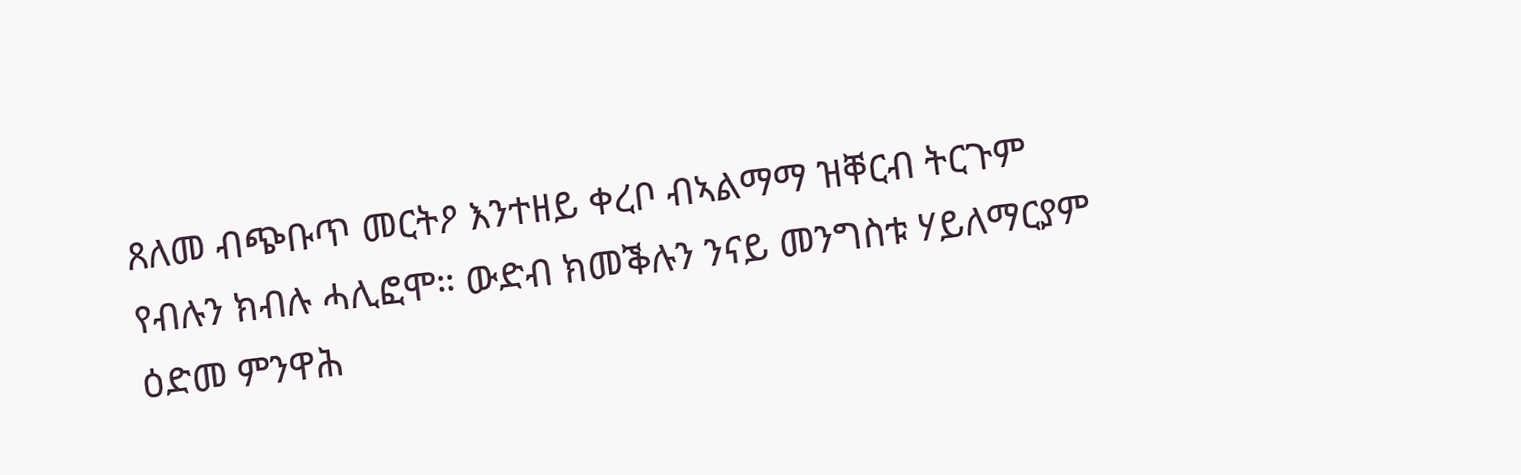ጸለመ ብጭቡጥ መርትዖ እንተዘይ ቀረቦ ብኣልማማ ዝቐርብ ትርጉም የብሉን ክብሉ ሓሊፎሞ። ውድብ ክመቕሉን ንናይ መንግስቱ ሃይለማርያም ዕድመ ምንዋሕ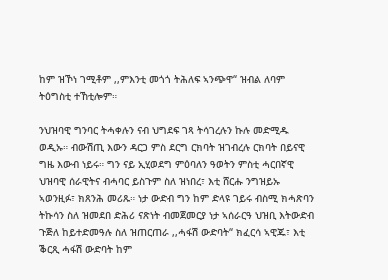ከም ዝኾነ ገሚቶም ,,ምእንቲ መጎጎ ትሕለፍ ኣንጭዋ“ ዝብል ለባም ትዕግስቲ ተኸቲሎም።

ንህዝባዊ ግንባር ትሓቀሉን ናብ ህግደፍ ገጻ ትሳገረሉን ኩሉ መድሚዱ ወዲኡ። ብውሽጢ እውን ዳርጋ ምስ ደርግ ርክባት ዝገብረሉ ርክባት በይናዊ ግዜ እውብ ነይሩ። ግን ናይ ኢሂወደግ ምዕባለን ዓወትን ምስቲ ሓርበኛዊ ህዝባዊ ሰራዊትና ብሓባር ይስጉም ስለ ዝነበረ፣ እቲ ሸርሑ ንግዝይኡ ኣወንዚፉ፣ ክጸንሕ መሪጹ። ነታ ውድብ ግን ከም ድላዩ ገይሩ ብስሚ ክሓጽባን ትኩሳን ስለ ዝመደበ ድሕሪ ናጽነት ብመጀመርያ ነታ ኣሰራርዓ ህዝቢ እትውድብ ጉጅለ ከይተድመዓሉ ስለ ዝጠርጠራ ,,ሓፋሽ ውድባት“ ክፈርሳ ኣዊጁ፣ እቲ ቕርጺ ሓፋሽ ውድባት ከም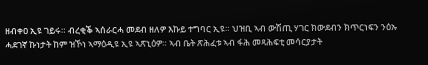ዘብቀዐ ኢዩ ገይሩ። ብረቂቕ ኣሰራርሓ መደብ ዘለዎ እኩይ ተግባር ኢዩ። ህዝቢ ኣብ ውሽጢ ሃገር ክውደብን ክጥርነፍን ንዕኡ ሓደገኛ ኩነታት ከም ዝኾነ ኣማዕዲዩ ኢዩ ኣጽኒዕዎ። ኣብ ቤት ጽሕፈቱ ኣብ ፋሕ መጻሕፍቲ መሳርያታት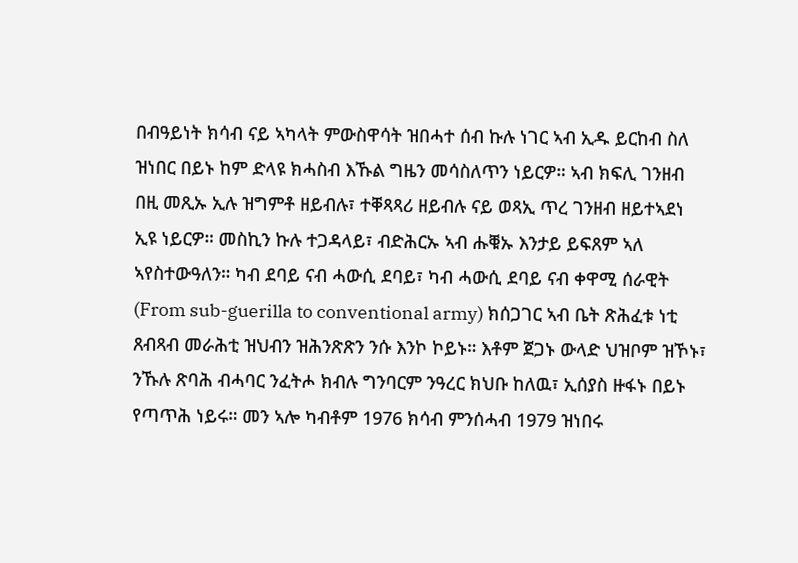በብዓይነት ክሳብ ናይ ኣካላት ምውስዋሳት ዝበሓተ ሰብ ኩሉ ነገር ኣብ ኢዱ ይርከብ ስለ ዝነበር በይኑ ከም ድላዩ ክሓስብ እኹል ግዜን መሳስለጥን ነይርዎ። ኣብ ክፍሊ ገንዘብ በዚ መጺኡ ኢሉ ዝግምቶ ዘይብሉ፣ ተቐጻጻሪ ዘይብሉ ናይ ወጻኢ ጥረ ገንዘብ ዘይተኣደነ ኢዩ ነይርዎ። መስኪን ኩሉ ተጋዳላይ፣ ብድሕርኡ ኣብ ሑቑኡ እንታይ ይፍጸም ኣለ ኣየስተውዓለን። ካብ ደባይ ናብ ሓውሲ ደባይ፣ ካብ ሓውሲ ደባይ ናብ ቀዋሚ ሰራዊት (From sub-guerilla to conventional army) ክሰጋገር ኣብ ቤት ጽሕፈቱ ነቲ ጸብጻብ መራሕቲ ዝህብን ዝሕንጽጽን ንሱ እንኮ ኮይኑ። እቶም ጀጋኑ ውላድ ህዝቦም ዝኾኑ፣ ንኹሉ ጽባሕ ብሓባር ንፈትሖ ክብሉ ግንባርም ንዓረር ክህቡ ከለዉ፣ ኢሰያስ ዙፋኑ በይኑ የጣጥሕ ነይሩ። መን ኣሎ ካብቶም 1976 ክሳብ ምንሰሓብ 1979 ዝነበሩ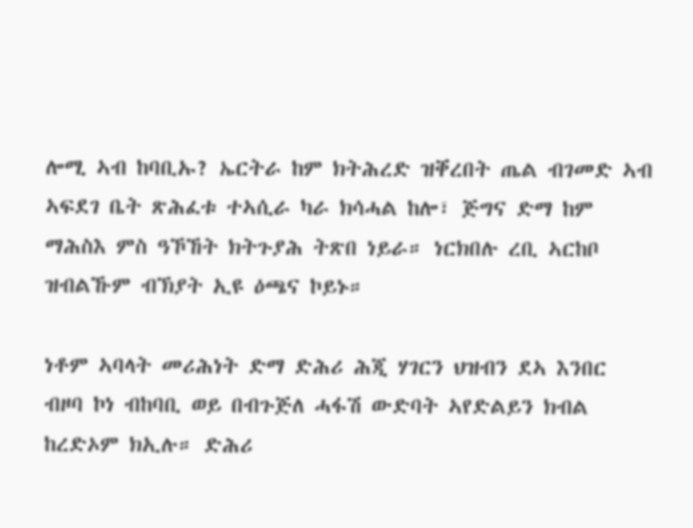ሎሚ ኣብ ከባቢኡ? ኤርትራ ከም ክትሕረድ ዝቐረበት ጤል ብገመድ ኣብ ኣፍደገ ቤት ጽሕፈቱ ተኣሲራ ካራ ክሳሓል ከሎ፣ ጅግና ድማ ከም ማሕስእ ምስ ዓኾኸት ክትጉያሕ ትጽበ ነይራ። ነርክበሉ ረቢ ኣርከቦ ዝብልኹም ብኽያት ኢዩ ዕጫና ኮይኑ።

ነቶም ኣባላት መሪሕነት ድማ ድሕሪ ሕጂ ሃገርን ህዝብን ደኣ እንበር ብዞባ ኮነ ብከባቢ ወይ በብጉጅለ ሓፋሽ ውድባት ኣየድልይን ክብል ከረድኦም ክኢሉ። ድሕሪ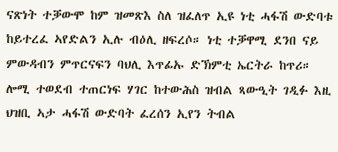ናጽነት ተቓውሞ ከም ዝመጽእ ስለ ዝፈለጥ ኢዩ ነቲ ሓፋሽ ውድባቱ ከይተረፈ ኣየድልን ኢሉ ብዕሊ ዘፍረሶ። ነቲ ተቓዋሚ ደንበ ናይ ምውዳብን ምጥርናፍን ባህሊ እጥፊኡ ድኽምቲ ኤርትራ ከጥሪ። ሎሚ ተወደብ ተጠርነፍ ሃገር ከተውሕስ ዝብል ጻውዒት ገዲፉ እዚ ህዝቢ ኣታ ሓፋሽ ውድባት ፈረሰን ኢየን ትብል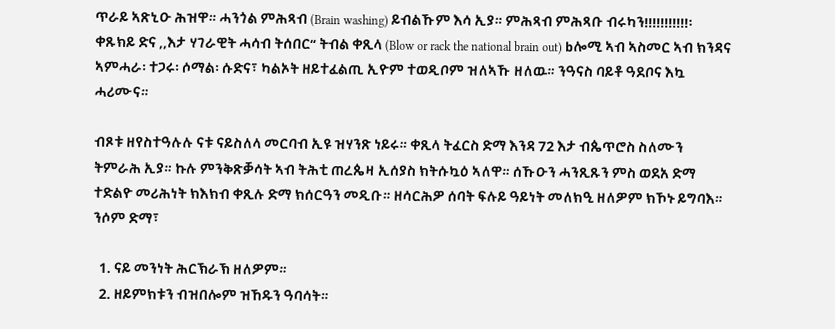ጥራይ ኣጽኒዑ ሕዝዋ። ሓንጎል ምሕጻብ (Brain washing) ይብልኹም እሳ ኢያ። ምሕጻብ ምሕጻቡ ብሩካን!!!!!!!!!!!፡ ቀጹክይ ድና ,,እታ ሃገራዊት ሓሳብ ትሰበር“ ትብል ቀጺላ (Blow or rack the national brain out) bሎሚ ኣብ ኣስመር ኣብ ክንዳና ኣምሓራ፡ ተጋሩ፡ ሶማል፡ ሱድና፣ ካልኦት ዘይተፈልጢ ኢዮም ተወዲቦም ዝለኣኹ ዘለዉ። ንዓናስ ባይቶ ዓደቦና እኳ ሓሪሙና።

ብጾቱ ዘየስተዓሉሉ ናቱ ናይስለላ መርባብ ኢዩ ዝሃንጽ ነይሩ። ቀጺላ ትፈርስ ድማ እንዳ 72 እታ ብጴጥሮስ ስለሙን ትምራሕ ኢያ። ኩሉ ምንቅጽቓሳት ኣብ ትሕቲ ጠረጴዛ ኢሰያስ ክትሱኳዕ ኣለዋ። ሰኹዑን ሓንጺጹን ምስ ወደአ ድማ ተድልዮ መሪሕነት ክእክብ ቀጺሉ ድማ ክሰርዓን መዲቡ። ዘሳርሕዎ ሰባት ፍሉይ ዓይነት መለክዒ ዘለዎም ክኾኑ ይግባእ። ንሶም ድማ፣

  1. ናይ መንነት ሕርኽራኽ ዘለዎም።
  2. ዘይምክቱን ብዝበሎም ዝኸዱን ዓባሳት።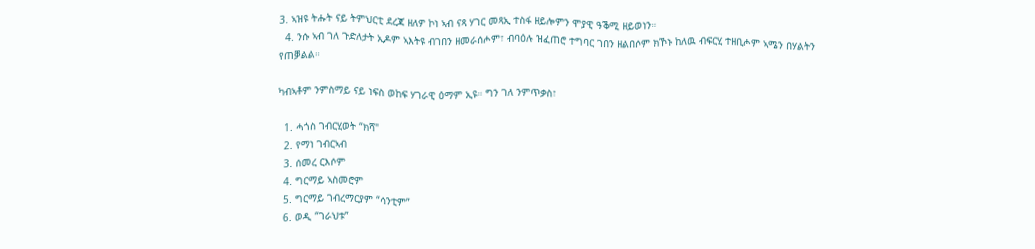3. ኣዝዩ ትሑት ናይ ትምህርቲ ደረጃ ዘለዎ ኮነ ኣብ ናጻ ሃገር መጻኢ ተስፋ ዘይሎምን ሞያዊ ዓቕሚ ዘይወነን።
  4. ንሱ ኣብ ገለ ጉድለታት ኢዶም ኣእትዩ ብገበን ዘመራሰሖም፣ ብባዕሉ ዝፈጠሮ ተግባር ገበን ዘልበሶም ክኾኑ ከለዉ ብፍርሂ ተዘቢሖም ኣሜን በሃልትን የጠቓልል።

ካብኣቶም ንምስማይ ናይ ነፍስ ወከፍ ሃገራዊ ዕማም ኢዩ። ግን ገለ ንምጥቃስ፣

  1. ሓጎስ ገብርሂወት “ክሻ"
  2. የማነ ገብርኣብ
  3. ሰመረ ርእሶም
  4. ግርማይ ኣስመሮም
  5. ግርማይ ገብረማርያም “ሳንቲም”
  6. ወዲ “ገራህቱ”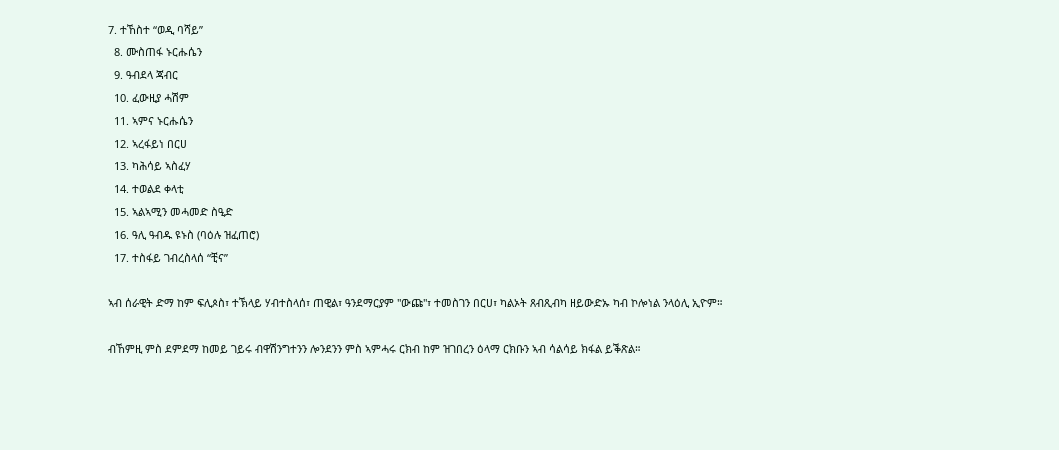7. ተኸስተ “ወዲ ባሻይ”
  8. ሙስጠፋ ኑርሑሴን
  9. ዓብደላ ጃብር
  10. ፈውዚያ ሓሽም
  11. ኣምና ኑርሑሴን
  12. ኣረፋይነ በርሀ
  13. ካሕሳይ ኣስፈሃ
  14. ተወልደ ቀላቲ
  15. ኣልኣሚን መሓመድ ስዒድ
  16. ዓሊ ዓብዱ ዩኑስ (ባዕሉ ዝፈጠሮ)
  17. ተስፋይ ገብረስላሰ “ቺና”

ኣብ ሰራዊት ድማ ከም ፍሊጶስ፣ ተኽላይ ሃብተስላሰ፣ ጠዊል፣ ዓንደማርያም "ውጩ"፣ ተመስገን በርሀ፣ ካልኦት ጸብጺብካ ዘይውድኡ ካብ ኮሎነል ንላዕሊ ኢዮም።

ብኸምዚ ምስ ደምደማ ከመይ ገይሩ ብዋሽንግተንን ሎንደንን ምስ ኣምሓሩ ርክብ ከም ዝገበረን ዕላማ ርክቡን ኣብ ሳልሳይ ክፋል ይቕጽል።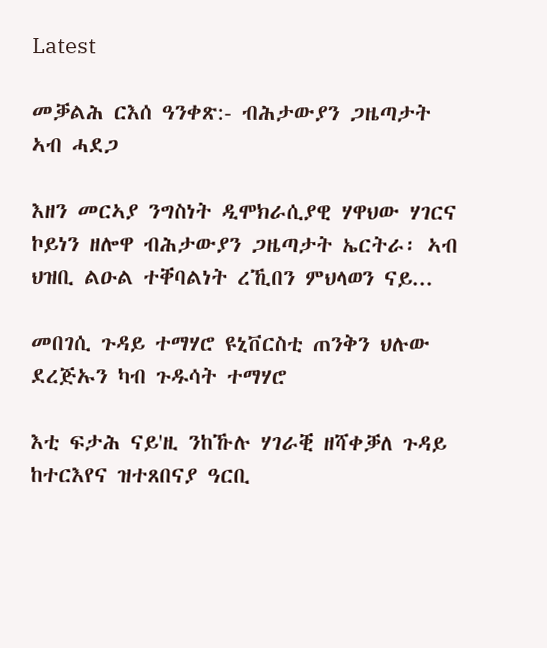Latest

መቓልሕ ርእሰ ዓንቀጽ:- ብሕታውያን ጋዜጣታት ኣብ ሓደጋ

እዘን መርኣያ ንግስነት ዲሞክራሲያዊ ሃዋህው ሃገርና ኮይነን ዘሎዋ ብሕታውያን ጋዜጣታት ኤርትራ፡ ኣብ ህዝቢ ልዑል ተቐባልነት ረኺበን ምህላወን ናይ...

መበገሲ ጉዳይ ተማሃሮ ዩኒቨርስቲ ጠንቅን ህሉው ደረጅኡን ካብ ጉዱሳት ተማሃሮ

እቲ ፍታሕ ናይ'ዚ ንከኹሉ ሃገራቒ ዘሻቀቓለ ጉዳይ ከተርእየና ዝተጸበናያ ዓርቢ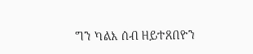ግን ካልእ ሰብ ዘይተጸበዮን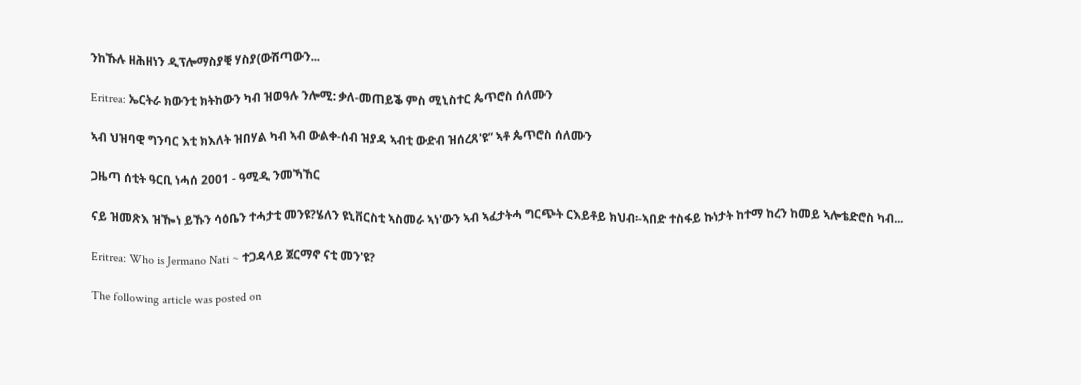ንከኹሉ ዘሕዘነን ዲፕሎማስያቒ ሃስያ(ውሽጣውን...

Eritrea: ኤርትራ ክውንቲ ክትከውን ካብ ዝወዓሉ ንሎሚ: ቃለ-መጠይቕ ምስ ሚኒስተር ጴጥሮስ ሰለሙን

ኣብ ህዝባዊ ግንባር እቲ ክእለት ዝበሃል ካብ ኣብ ውልቀ-ሰብ ዝያዳ ኣብቲ ውድብ ዝሰረጸ'ዩ” ኣቶ ጴጥሮስ ሰለሙን

ጋዜጣ ሰቲት ዓርቢ ነሓሰ 2001 - ዓሚዲ ንመኻኸር

ናይ ዝመጽእ ዝዀነ ይኹን ሳዕቤን ተሓታቲ መንዩ?ሄለን ዩኒቨርስቲ ኣስመራ ኣነ'ውን ኣብ ኣፈታትሓ ግርጭት ርእይቶይ ክህብ፡-ኣበድ ተስፋይ ኩነታት ከተማ ከረን ከመይ ኣሎቴድሮስ ካብ...

Eritrea: Who is Jermano Nati ~ ተጋዳላይ ጀርማኖ ናቲ መን'ዩ?

The following article was posted on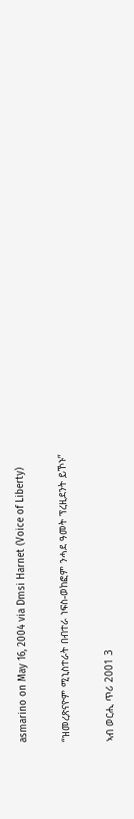asmarino on May 16, 2004 via Dmsi Harnet (Voice of Liberty)

“ዝመረጽናዮም ሚኒስተራት በብተራ ነፍስ-ወከፎም ንሓደ ዓመት ፕረዚደንት ይኾኑ”

ኣብ ወርሒ ጥሪ 2001 3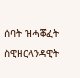ሰባት ዝሓቖፈት ስዊዘርላንዳዊት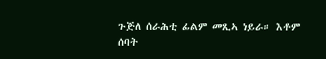ጉጅለ ሰራሕቲ ፊልም መጺኣ ነይራ። እቶም ሰባት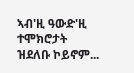ኣብ'ዚ ዓውድ'ዚ ተሞክሮታት ዝደለቡ ኮይኖም...